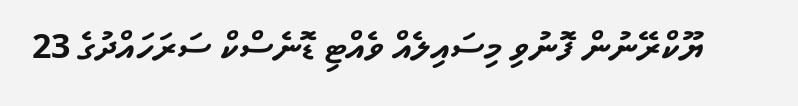ޔޫކްރޭނުން ފޮނުވި މިސައިލެއް ވެއްޓި ޑޮނެސްކް ސަރަހައްދުގެ 23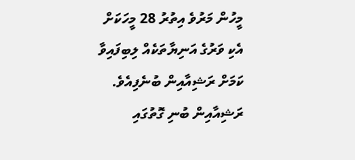މީހުން މަރުވެ އިތުރު 28 މީހަކަށް އެކި ވަރުގެ އަނިޔާތަކެއް ލިބިފައިވާ ކަމަށް ރަޝިއާއިން ބުނެފިއެވެ.
ރަޝިއާއިން ބުނި ގޮތުގައި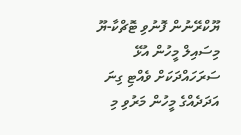ޔޫކްރޭނުން ފޮނުވި ޓޮޗްކާ-ޔޫ މިސައިލް މީހުން އުޅޭ ސަރަހައްދަކަށް ވެއްޓި ގިނަ އަދަދެއްގެ މީހުން މަރުވި މި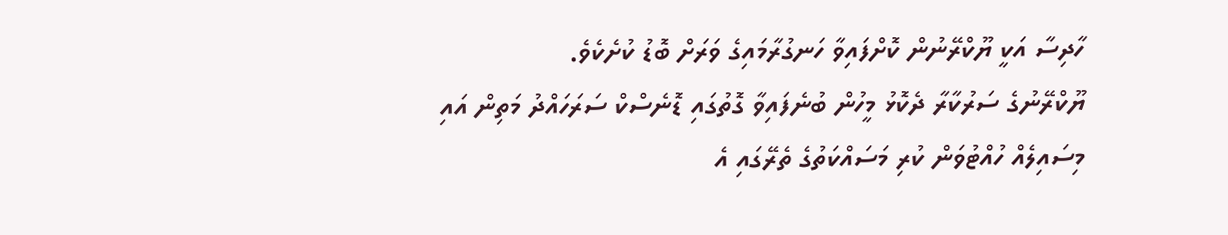ހާދިސާ އަކީ ޔޫކްރޭނުން ކޮށްފައިވާ ހަނގުރާމައިގެ ވަރަށް ބޮޑު ކުށެކެވެ.
ޔޫކްރޭނުގެ ސަރުކާރާ ދެކޮޅު މީހުން ބުނެފައިވާ ގޮތުގައި ޑޮނެސްކް ސަރަހައްދު މަތިން އައި މިސައިލެއް ހުއްޓުވަން ކުރި މަސައްކަތުގެ ތެރޭގައި އެ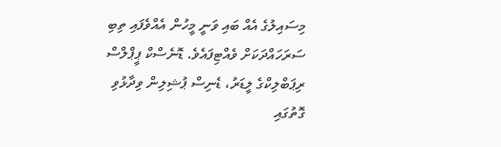މިސައިލުގެ އެއް ބައި ވަނީ މީހުން އެއްވެފައި ތިބި ސަރަހައްދަކަށް ވެއްޓިފައެވެ. ޑޮނެސްކް ޕީޕްލްސް ރިޕަބްލިކްގެ ލީޑަރު، ޑެނިސް ޕުޝިލިން ވިދާޅުވި ގޮތުގައި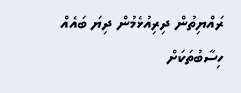ރައްޔިތުން ދިރިއުޅެމުން ދިޔަ ބައެއް ހިސާބުތަކަށް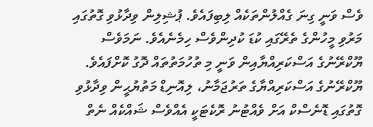ވެސް ވަނީ ގިނަ ގެއްލުންތަކެއް ލިބިފައެވެ. ޕުޝިލިން ވިދާޅުވި ގޮތުގައި މަރުވި މީހުންގެ ތެރޭގައި ކުޑަ ކުދިންވެސް ހިމެނެއެވެ. ނަމަވެސް ޔޫކްރޭނުގެ އަސްކަރިއްޔާއިން ވަނީ މި ތުހުމަތުތައް ދޮގު ކޮށްފައެވެ.
ޔޫކްރޭނުގެ އަސްކަރިއްޔާގެ ތަރުޖަމާނު، ލިއޮނިޑް މަތުޔުޙީން ވިދާޅުވި ގޮތުގައި ޑޮނެސްކް އަށް ވެއްޓުނު ރޮކެޓަކީ އެއްވެސް ޝައްކެއް ނެތް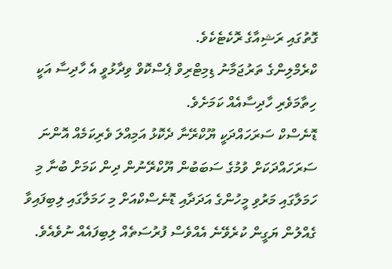ގޮތުގައި ރަޝިއާގެ ރޮކެޓެކެވެ.
ކްރެމްލިންގެ ތަރުޖަމާނު ޑިމިޓްރިވް ޕެސްކޮވް ވިދާޅުވީ އެ ހާދިސާ އަކީ ހިތާމަވެރި ހާދިސާއެއް ކަމަށެވެ.
ޑޮނެސްކް ސަރަހައްދަކީ ޔޫކްރޭނާ ދެކޮޅު އަމިއްލަ ވެރިކަމެއް އޮންނަ ސަރަހައްދަކަށް ވުމުގެ ސަބަބުން ޔޫކްރޭނުން ދިން ކަމަށް ބުނާ މި ހަމަލާގައި މަރުވި މީހުންގެ އަދަދާއި ޑޮނެސްކްއަށް މި ހަމަލާގައި ލިބިފައިވާ ގެއްލުން ޔަގީން ކުރެވޭނެ އެއްވެސް ފުރުސަތެއް ލިބިފައެއް ނުވެއެވެ.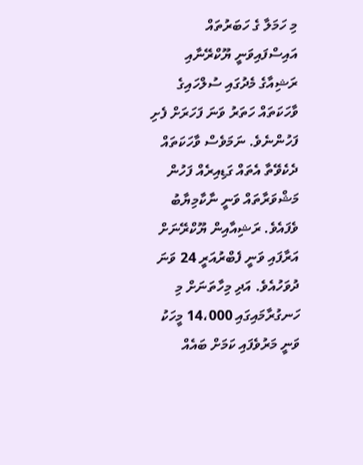މި ހަމަލާ ގެ ހަބަރުތައް އައިސްފައިވަނީ ޔޫކްރޭނާއި ރަޝިއާގެ މެދުގައި ސުލްހައިގެ ވާހަކަތައް ހަތަރު ވަނަ ފަހަރަށް ފެށި ފަހުންނެވެ. ނަމަވެސް ވާހަކަތައް ދެކެވޭތާ އެތައް ގަޑިއިރެއް ފަހުން މަޝްވަރާތައް ވަނީ ނާކާމިޔާބު ވެފައެވެ. ރަޝިއާއިން ޔޫކްރޭނަށް އަރާފައި ވަނީ ފެބްރުއަރީ 24 ވަނަ ދުވަހުއެވެ. އަދި މިހާތަނަށް މި ހަނގުރާމައިގައި 14،000 މީހަކު ވަނީ މަރުވެފައި ކަމަށް ބައެއް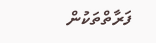ފަރާތްތަކުން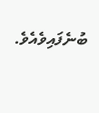ބުނެފައިވެއެވެ.